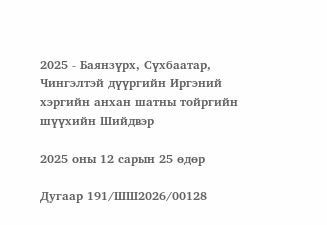2025 - Баянзүрх, Сүхбаатар, Чингэлтэй дүүргийн Иргэний хэргийн анхан шатны тойргийн шүүхийн Шийдвэр

2025 оны 12 сарын 25 өдөр

Дугаар 191/ШШ2026/00128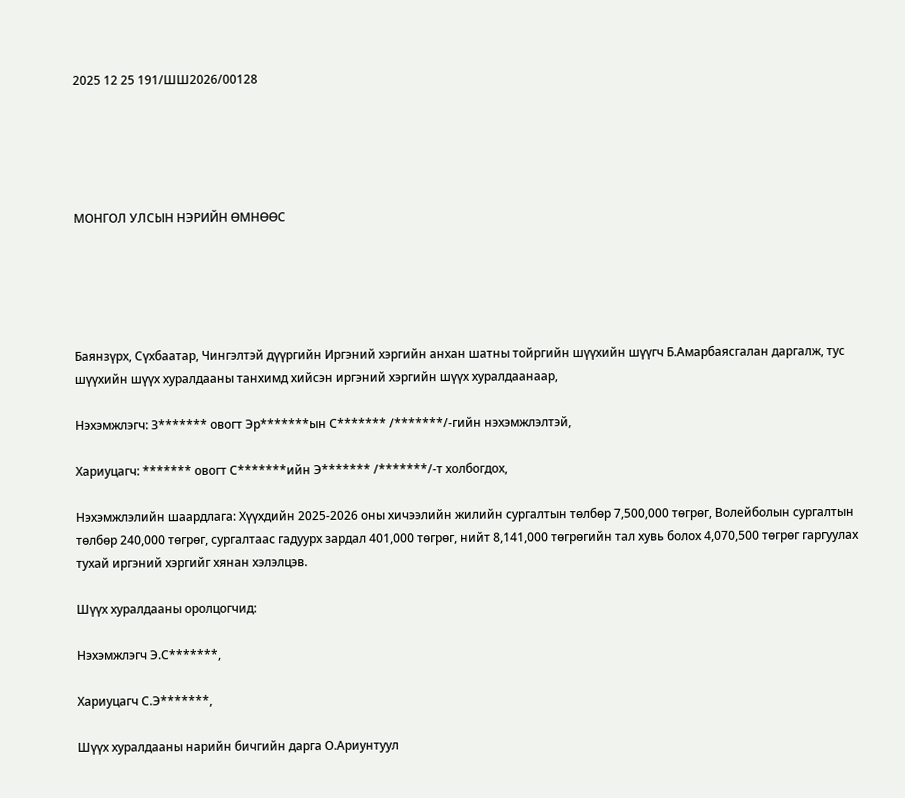2025 12 25 191/ШШ2026/00128





МОНГОЛ УЛСЫН НЭРИЙН ӨМНӨӨС





Баянзүрх, Сүхбаатар, Чингэлтэй дүүргийн Иргэний хэргийн анхан шатны тойргийн шүүхийн шүүгч Б.Амарбаясгалан даргалж, тус шүүхийн шүүх хуралдааны танхимд хийсэн иргэний хэргийн шүүх хуралдаанаар,

Нэхэмжлэгч: З******* овогт Эр*******ын С******* /*******/-гийн нэхэмжлэлтэй,

Хариуцагч: ******* овогт С*******ийн Э******* /*******/-т холбогдох,

Нэхэмжлэлийн шаардлага: Хүүхдийн 2025-2026 оны хичээлийн жилийн сургалтын төлбөр 7,500,000 төгрөг, Волейболын сургалтын төлбөр 240,000 төгрөг, сургалтаас гадуурх зардал 401,000 төгрөг, нийт 8,141,000 төгрөгийн тал хувь болох 4,070,500 төгрөг гаргуулах тухай иргэний хэргийг хянан хэлэлцэв.

Шүүх хуралдааны оролцогчид:

Нэхэмжлэгч Э.С*******,

Хариуцагч С.Э*******,

Шүүх хуралдааны нарийн бичгийн дарга О.Ариунтуул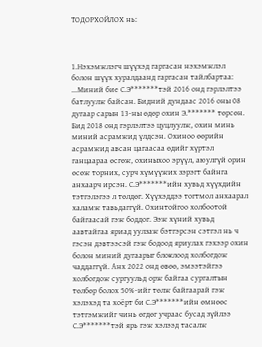ТОДОРХОЙЛОХ нь:



1.Нэхэмжлэгч шүүхэд гаргасан нэхэмжлэл болон шүүх хуралдаанд гаргасан тайлбартаа: ...Миний бие С.Э*******тэй 2016 онд гэрлэлтээ батлуулж байсан. Бидний дундаас 2016 оны 08 дугаар сарын 13-ны өдөр охин Э.******* төрсөн. Бид 2018 онд гэрлэлтээ цуцлуулж, охин минь миний асрамжид үлдсэн. Охиноо өөрийн асрамжид авсан цагаасаа өдийг хүртэл ганцаараа өсгөж, охиныхоо эрүүл, аюулгүй орин өсөж торних, сурч хүмүүжих зэрэгт байнга анхаарч ирсэн. С.Э*******ийн хувьд хүүхдийн тэтгэлэгээ л төлдөг. Хүүхэддээ тогтмол анхаарал халамж тавьдаггүй. Охинтойгоо холбоотой байгаасай гэж боддог. Ээж хүний хувьд аавтайгаа яриад уулзаж бэтгэрсэн сэтгэл нь ч гэсэн дэвтээсэй гэж бодоод яриулах гэхээр охин болон миний дугаарыг блоклоод холбогдож чаддаггүй. Анх 2022 онд өвөө, эмээтэйгээ холбогдож сургуульд орж байгаа сургалтын төлбөр болох 50%-ийг төлж байгаарай гэж хэлэхэд та хоёрт би С.Э*******ийн өмнөөс тэтгэмжийг чинь өгдөг учраас бусад зүйлээ С.Э*******тэй ярь гэж хэлээд тасалж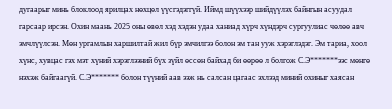дугаарыг минь блоклоод ярилцах нөхцөл үүсгэдэггүй. Иймд шүүхээр шийдүүлэх байнгын асуудал гарсаар ирсэн. Охин маань 2025 оны өвөл хэд хэдэн удаа ханиад хүрч хүндэрч сургуулиас чөлөө авч эмчлүүлсэн. Мөн ургамлын харшилтай жил бүр эмчилгээ болон эм тан ууж хэрэглэдэг. Эм тариа, хоол хүнс, хувцас гэх мэт хүний хэрэглээний бүх зүйл өссөн байхад би өөрөө л болгож С.Э*******ээс мөнгө нэхэж байгаагүй. С.Э******* болон түүний аав ээж нь салсан цагаас эхлээд миний охиныг хаясан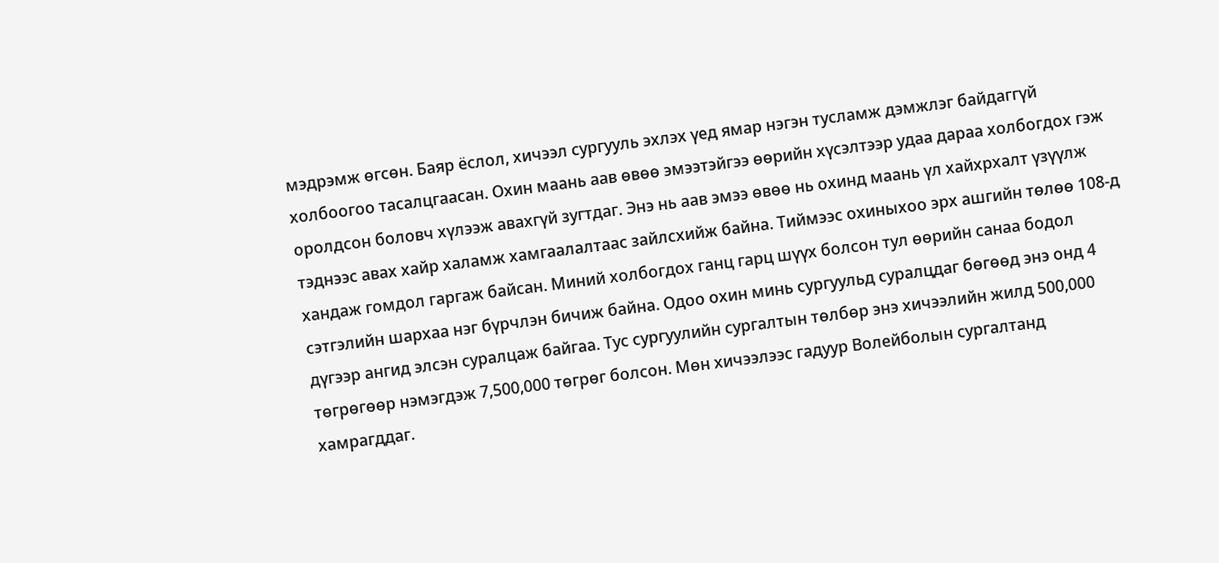мэдрэмж өгсөн. Баяр ёслол, хичээл сургууль эхлэх үед ямар нэгэн тусламж дэмжлэг байдаггүй холбоогоо тасалцгаасан. Охин маань аав өвөө эмээтэйгээ өөрийн хүсэлтээр удаа дараа холбогдох гэж оролдсон боловч хүлээж авахгүй зугтдаг. Энэ нь аав эмээ өвөө нь охинд маань үл хайхрхалт үзүүлж тэднээс авах хайр халамж хамгаалалтаас зайлсхийж байна. Тиймээс охиныхоо эрх ашгийн төлөө 108-д хандаж гомдол гаргаж байсан. Миний холбогдох ганц гарц шүүх болсон тул өөрийн санаа бодол сэтгэлийн шархаа нэг бүрчлэн бичиж байна. Одоо охин минь сургуульд суралцдаг бөгөөд энэ онд 4 дүгээр ангид элсэн суралцаж байгаа. Тус сургуулийн сургалтын төлбөр энэ хичээлийн жилд 500,000 төгрөгөөр нэмэгдэж 7,500,000 төгрөг болсон. Мөн хичээлээс гадуур Волейболын сургалтанд хамрагддаг.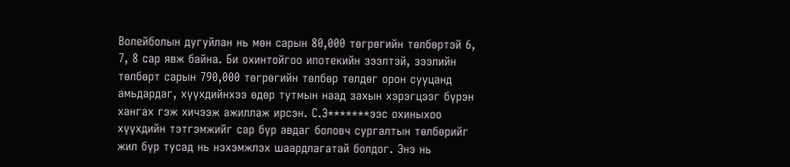Волейболын дугуйлан нь мөн сарын 80,000 төгрөгийн төлбөртэй 6, 7, 8 сар явж байна. Би охинтойгоо ипотекийн зээлтэй, зээлийн төлбөрт сарын 790,000 төгрөгийн төлбөр төлдөг орон сууцанд амьдардаг, хүүхдийнхээ өдөр тутмын наад захын хэрэгцээг бүрэн хангах гэж хичээж ажиллаж ирсэн. С.Э*******ээс охиныхоо хүүхдийн тэтгэмжийг сар бүр авдаг боловч сургалтын төлбөрийг жил бүр тусад нь нэхэмжлэх шаардлагатай болдог. Энэ нь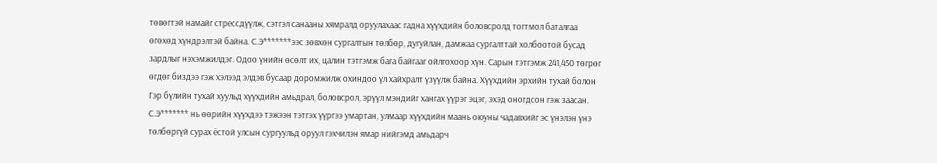төвөгтэй намайг стрессдүүлж, сэтгэл санааны хямралд оруулахаас гадна хүүхдийн боловсролд тогтмол баталгаа өгөхөд хүндрэлтэй байна. С.Э*******ээс зөвхөн сургалтын төлбөр, дугуйлан, дамжаа сургалттай холбоотой бусад зардлыг нэхэмжилдэг. Одоо үнийн өсөлт их, цалин тэтгэмж бага байгааг ойлгохоор хүн. Сарын тэтгэмж 241,450 төгрөг өгдөг биздээ гэж хэлээд элдэв бусаар доромжилж охиндоо үл хайхралт үзүүлж байна. Хүүхдийн эрхийн тухай болон Гэр бүлийн тухай хуульд хүүхдийн амьдрал, боловсрол, эрүүл мэндийг хангах үүрэг эцэг, эхэд оногдсон гэж заасан. С.Э******* нь өөрийн хүүхдээ тэжээн тэтгэх үүргээ умартан, улмаар хүүхдийн маань оюуны чадавхийг эс үнэлэн үнэ төлбөргүй сурах ёстой улсын сургуульд оруул гэхчилэн ямар нийгэмд амьдарч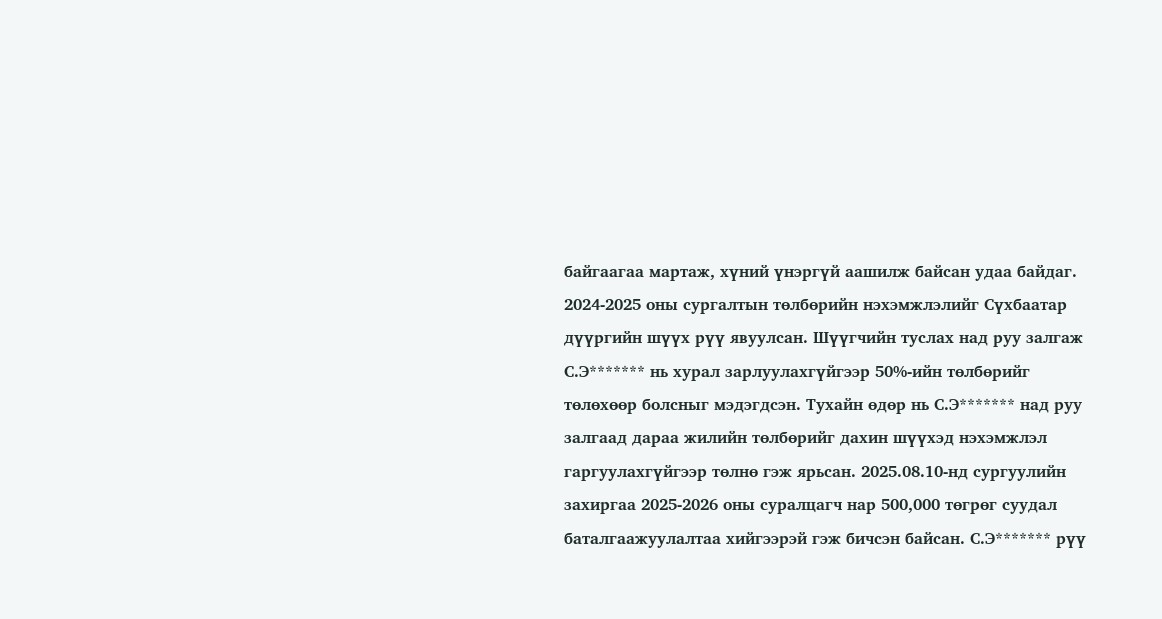байгаагаа мартаж, хүний үнэргүй аашилж байсан удаа байдаг. 2024-2025 оны сургалтын төлбөрийн нэхэмжлэлийг Сүхбаатар дүүргийн шүүх рүү явуулсан. Шүүгчийн туслах над руу залгаж С.Э******* нь хурал зарлуулахгүйгээр 50%-ийн төлбөрийг төлөхөөр болсныг мэдэгдсэн. Тухайн өдөр нь С.Э******* над руу залгаад дараа жилийн төлбөрийг дахин шүүхэд нэхэмжлэл гаргуулахгүйгээр төлнө гэж ярьсан. 2025.08.10-нд сургуулийн захиргаа 2025-2026 оны суралцагч нар 500,000 төгрөг суудал баталгаажуулалтаа хийгээрэй гэж бичсэн байсан. С.Э******* рүү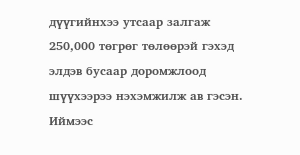дүүгийнхээ утсаар залгаж 250,000 төгрөг төлөөрэй гэхэд элдэв бусаар доромжлоод шүүхээрээ нэхэмжилж ав гэсэн. Иймээс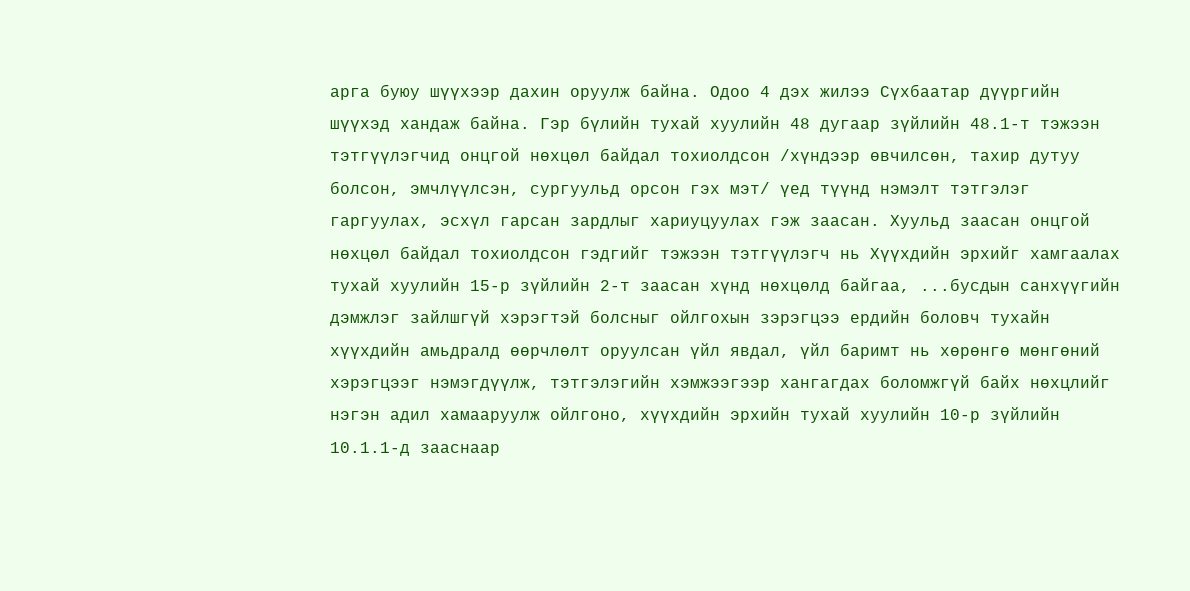арга буюу шүүхээр дахин оруулж байна. Одоо 4 дэх жилээ Сүхбаатар дүүргийн шүүхэд хандаж байна. Гэр бүлийн тухай хуулийн 48 дугаар зүйлийн 48.1-т тэжээн тэтгүүлэгчид онцгой нөхцөл байдал тохиолдсон /хүндээр өвчилсөн, тахир дутуу болсон, эмчлүүлсэн, сургуульд орсон гэх мэт/ үед түүнд нэмэлт тэтгэлэг гаргуулах, эсхүл гарсан зардлыг хариуцуулах гэж заасан. Хуульд заасан онцгой нөхцөл байдал тохиолдсон гэдгийг тэжээн тэтгүүлэгч нь Хүүхдийн эрхийг хамгаалах тухай хуулийн 15-р зүйлийн 2-т заасан хүнд нөхцөлд байгаа, ...бусдын санхүүгийн дэмжлэг зайлшгүй хэрэгтэй болсныг ойлгохын зэрэгцээ ердийн боловч тухайн хүүхдийн амьдралд өөрчлөлт оруулсан үйл явдал, үйл баримт нь хөрөнгө мөнгөний хэрэгцээг нэмэгдүүлж, тэтгэлэгийн хэмжээгээр хангагдах боломжгүй байх нөхцлийг нэгэн адил хамааруулж ойлгоно, хүүхдийн эрхийн тухай хуулийн 10-р зүйлийн 10.1.1-д зааснаар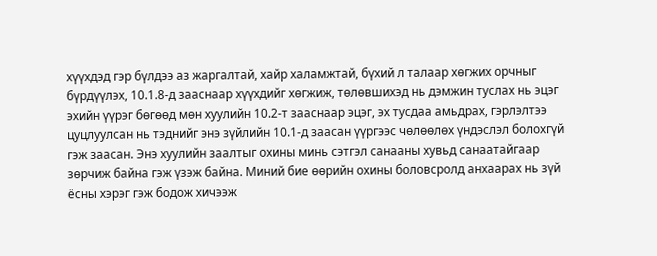хүүхдэд гэр бүлдээ аз жаргалтай, хайр халамжтай, бүхий л талаар хөгжих орчныг бүрдүүлэх, 10.1.8-д зааснаар хүүхдийг хөгжиж, төлөвшихэд нь дэмжин туслах нь эцэг эхийн үүрэг бөгөөд мөн хуулийн 10.2-т зааснаар эцэг, эх тусдаа амьдрах, гэрлэлтээ цуцлуулсан нь тэднийг энэ зүйлийн 10.1-д заасан үүргээс чөлөөлөх үндэслэл болохгүй гэж заасан. Энэ хуулийн заалтыг охины минь сэтгэл санааны хувьд санаатайгаар зөрчиж байна гэж үзэж байна. Миний бие өөрийн охины боловсролд анхаарах нь зүй ёсны хэрэг гэж бодож хичээж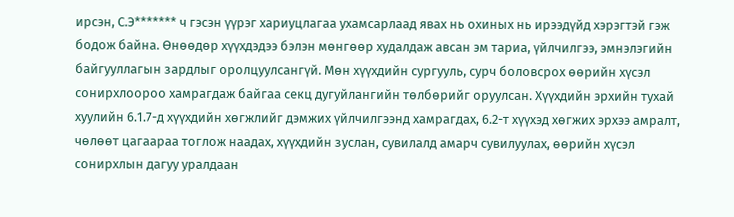ирсэн, С.Э******* ч гэсэн үүрэг хариуцлагаа ухамсарлаад явах нь охиных нь ирээдүйд хэрэгтэй гэж бодож байна. Өнөөдөр хүүхдэдээ бэлэн мөнгөөр худалдаж авсан эм тариа, үйлчилгээ, эмнэлэгийн байгууллагын зардлыг оролцуулсангүй. Мөн хүүхдийн сургууль, сурч боловсрох өөрийн хүсэл сонирхлоороо хамрагдаж байгаа секц дугуйлангийн төлбөрийг оруулсан. Хүүхдийн эрхийн тухай хуулийн 6.1.7-д хүүхдийн хөгжлийг дэмжих үйлчилгээнд хамрагдах, 6.2-т хүүхэд хөгжих эрхээ амралт, чөлөөт цагаараа тоглож наадах, хүүхдийн зуслан, сувилалд амарч сувилуулах, өөрийн хүсэл сонирхлын дагуу уралдаан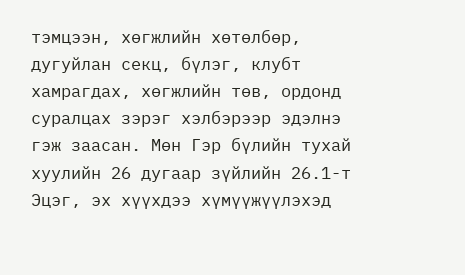тэмцээн, хөгжлийн хөтөлбөр, дугуйлан секц, бүлэг, клубт хамрагдах, хөгжлийн төв, ордонд суралцах зэрэг хэлбэрээр эдэлнэ гэж заасан. Мөн Гэр бүлийн тухай хуулийн 26 дугаар зүйлийн 26.1-т Эцэг, эх хүүхдээ хүмүүжүүлэхэд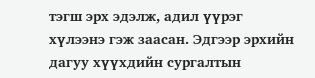тэгш эрх эдэлж, адил үүрэг хүлээнэ гэж заасан. Эдгээр эрхийн дагуу хүүхдийн сургалтын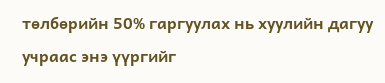төлбөрийн 50% гаргуулах нь хуулийн дагуу учраас энэ үүргийг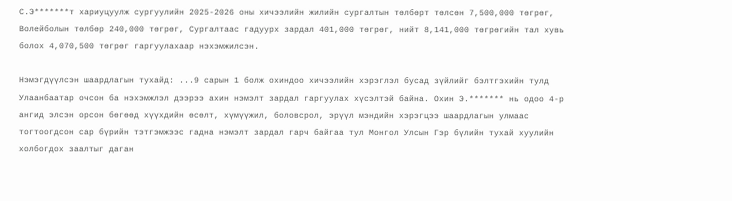С.Э*******т хариуцуулж сургуулийн 2025-2026 оны хичээлийн жилийн сургалтын төлбөрт төлсөн 7,500,000 төгрөг, Волейболын төлбөр 240,000 төгрөг, Сургалтаас гадуурх зардал 401,000 төгрөг, нийт 8,141,000 төгрөгийн тал хувь болох 4,070,500 төгрөг гаргуулахаар нэхэмжилсэн.

Нэмэгдүүлсэн шаардлагын тухайд: ...9 сарын 1 болж охиндоо хичээлийн хэрэглэл бусад зүйлийг бэлтгэхийн тулд Улаанбаатар очсон ба нэхэмжлэл дээрээ ахин нэмэлт зардал гаргуулах хүсэлтэй байна. Охин Э.******* нь одоо 4-р ангид элсэн орсон бөгөөд хүүхдийн өсөлт, хүмүүжил, боловсрол, эрүүл мэндийн хэрэгцээ шаардлагын улмаас тогтоогдсон сар бүрийн тэтгэмжээс гадна нэмэлт зардал гарч байгаа тул Монгол Улсын Гэр бүлийн тухай хуулийн холбогдох заалтыг даган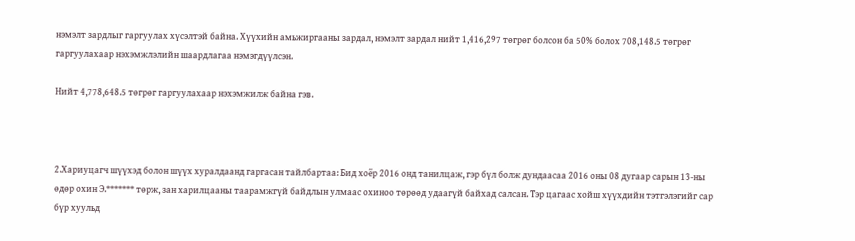нэмэлт зардлыг гаргуулах хүсэлтэй байна. Хүүхийн амьжиргааны зардал, нэмэлт зардал нийт 1,416,297 төгрөг болсон ба 50% болох 708,148.5 төгрөг гаргуулахаар нэхэмжлэлийн шаардлагаа нэмэгдүүлсэн.

Нийт 4,778,648.5 төгрөг гаргуулахаар нэхэмжилж байна гэв.



2.Хариуцагч шүүхэд болон шүүх хуралдаанд гаргасан тайлбартаа: Бид хоёр 2016 онд танилцаж, гэр бүл болж дундаасаа 2016 оны 08 дугаар сарын 13-ны өдөр охин Э.******* төрж, зан харилцааны таарамжгүй байдлын улмаас охиноо төрөөд удаагүй байхад салсан. Тэр цагаас хойш хүүхдийн тэтгэлэгийг сар бүр хуульд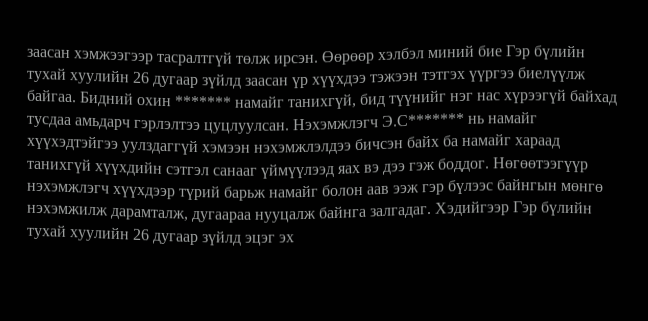заасан хэмжээгээр тасралтгүй төлж ирсэн. Өөрөөр хэлбэл миний бие Гэр бүлийн тухай хуулийн 26 дугаар зүйлд заасан үр хүүхдээ тэжээн тэтгэх үүргээ биелүүлж байгаа. Бидний охин ******* намайг танихгүй, бид түүнийг нэг нас хүрээгүй байхад тусдаа амьдарч гэрлэлтээ цуцлуулсан. Нэхэмжлэгч Э.С******* нь намайг хүүхэдтэйгээ уулздаггүй хэмээн нэхэмжлэлдээ бичсэн байх ба намайг хараад танихгүй хүүхдийн сэтгэл санааг үймүүлээд яах вэ дээ гэж боддог. Нөгөөтээгүүр нэхэмжлэгч хүүхдээр түрий барьж намайг болон аав ээж гэр бүлээс байнгын мөнгө нэхэмжилж дарамталж, дугаараа нууцалж байнга залгадаг. Хэдийгээр Гэр бүлийн тухай хуулийн 26 дугаар зүйлд эцэг эх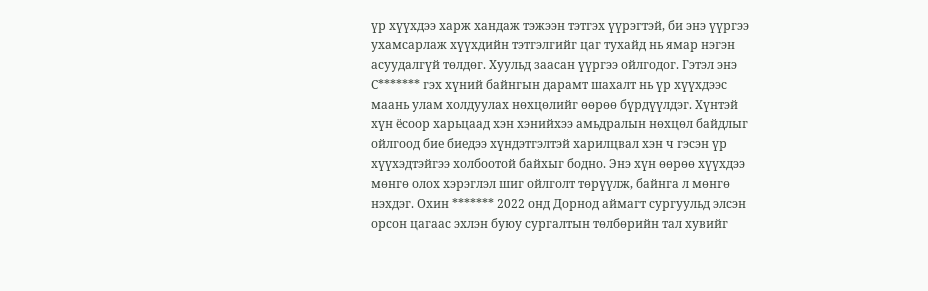үр хүүхдээ харж хандаж тэжээн тэтгэх үүрэгтэй, би энэ үүргээ ухамсарлаж хүүхдийн тэтгэлгийг цаг тухайд нь ямар нэгэн асуудалгүй төлдөг. Хуульд заасан үүргээ ойлгодог. Гэтэл энэ С******* гэх хүний байнгын дарамт шахалт нь үр хүүхдээс маань улам холдуулах нөхцөлийг өөрөө бүрдүүлдэг. Хүнтэй хүн ёсоор харьцаад хэн хэнийхээ амьдралын нөхцөл байдлыг ойлгоод бие биедээ хүндэтгэлтэй харилцвал хэн ч гэсэн үр хүүхэдтэйгээ холбоотой байхыг бодно. Энэ хүн өөрөө хүүхдээ мөнгө олох хэрэглэл шиг ойлголт төрүүлж, байнга л мөнгө нэхдэг. Охин ******* 2022 онд Дорнод аймагт сургуульд элсэн орсон цагаас эхлэн буюу сургалтын төлбөрийн тал хувийг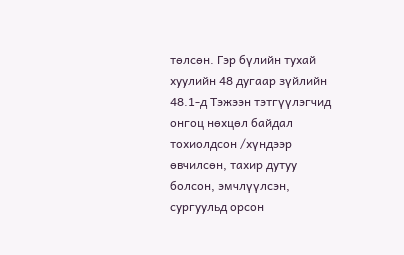төлсөн. Гэр бүлийн тухай хуулийн 48 дугаар зүйлийн 48.1-д Тэжээн тэтгүүлэгчид онгоц нөхцөл байдал тохиолдсон /хүндээр өвчилсөн, тахир дутуу болсон, эмчлүүлсэн, сургуульд орсон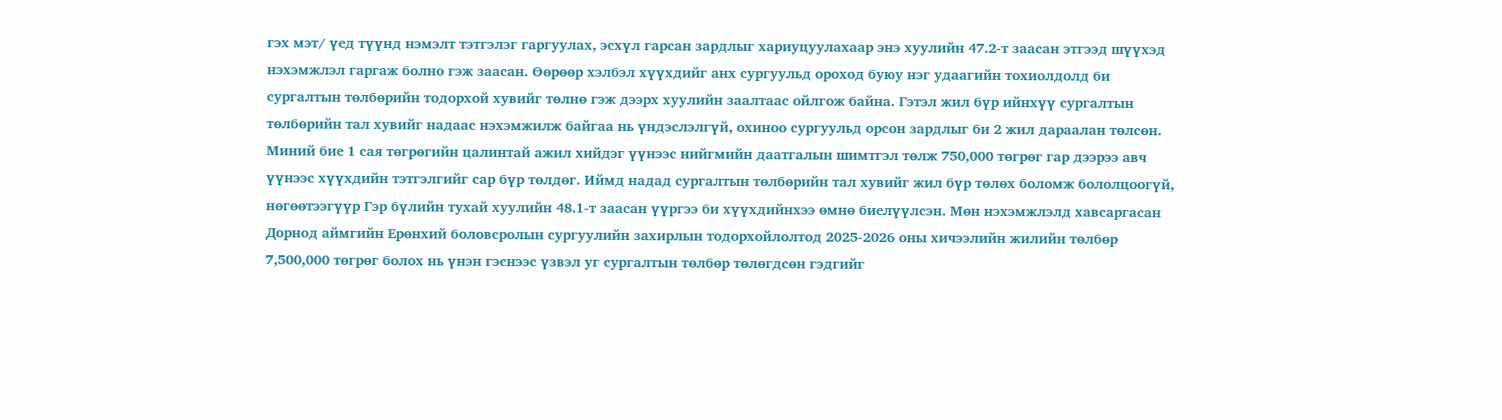гэх мэт/ үед түүнд нэмэлт тэтгэлэг гаргуулах, эсхүл гарсан зардлыг хариуцуулахаар энэ хуулийн 47.2-т заасан этгээд шүүхэд нэхэмжлэл гаргаж болно гэж заасан. Өөрөөр хэлбэл хүүхдийг анх сургуульд ороход буюу нэг удаагийн тохиолдолд би сургалтын төлбөрийн тодорхой хувийг төлнө гэж дээрх хуулийн заалтаас ойлгож байна. Гэтэл жил бүр ийнхүү сургалтын төлбөрийн тал хувийг надаас нэхэмжилж байгаа нь үндэслэлгүй, охиноо сургуульд орсон зардлыг би 2 жил дараалан төлсөн. Миний бие 1 сая төгрөгийн цалинтай ажил хийдэг үүнээс нийгмийн даатгалын шимтгэл төлж 750,000 төгрөг гар дээрээ авч үүнээс хүүхдийн тэтгэлгийг сар бүр төлдөг. Иймд надад сургалтын төлбөрийн тал хувийг жил бүр төлөх боломж бололцоогүй, нөгөөтээгүүр Гэр бүлийн тухай хуулийн 48.1-т заасан үүргээ би хүүхдийнхээ өмнө биелүүлсэн. Мөн нэхэмжлэлд хавсаргасан Дорнод аймгийн Ерөнхий боловсролын сургуулийн захирлын тодорхойлолтод 2025-2026 оны хичээлийн жилийн төлбөр 7,500,000 төгрөг болох нь үнэн гэснээс үзвэл уг сургалтын төлбөр төлөгдсөн гэдгийг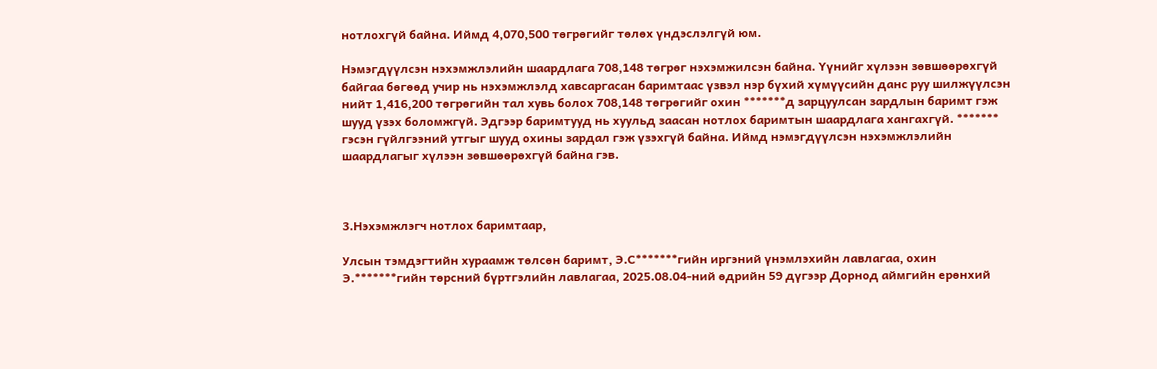нотлохгүй байна. Иймд 4,070,500 төгрөгийг төлөх үндэслэлгүй юм.

Нэмэгдүүлсэн нэхэмжлэлийн шаардлага 708,148 төгрөг нэхэмжилсэн байна. Үүнийг хүлээн зөвшөөрөхгүй байгаа бөгөөд учир нь нэхэмжлэлд хавсаргасан баримтаас үзвэл нэр бүхий хүмүүсийн данс руу шилжүүлсэн нийт 1,416,200 төгрөгийн тал хувь болох 708,148 төгрөгийг охин *******д зарцуулсан зардлын баримт гэж шууд үзэх боломжгүй. Эдгээр баримтууд нь хуульд заасан нотлох баримтын шаардлага хангахгүй. ******* гэсэн гүйлгээний утгыг шууд охины зардал гэж үзэхгүй байна. Иймд нэмэгдүүлсэн нэхэмжлэлийн шаардлагыг хүлээн зөвшөөрөхгүй байна гэв.



3.Нэхэмжлэгч нотлох баримтаар,

Улсын тэмдэгтийн хураамж төлсөн баримт, Э.С*******гийн иргэний үнэмлэхийн лавлагаа, охин Э.*******гийн төрсний бүртгэлийн лавлагаа, 2025.08.04-ний өдрийн 59 дүгээр Дорнод аймгийн ерөнхий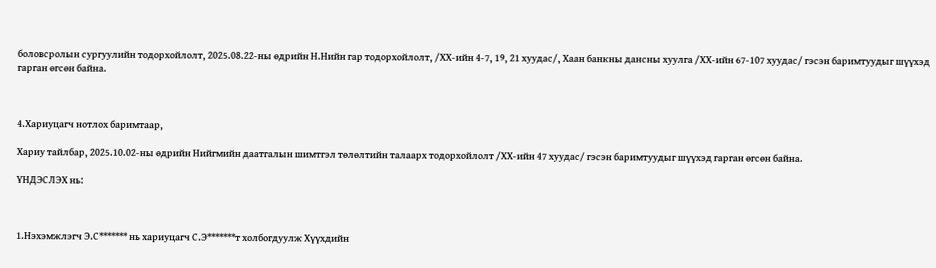боловсролын сургуулийн тодорхойлолт, 2025.08.22-ны өдрийн Н.Нийн гар тодорхойлолт, /ХХ-ийн 4-7, 19, 21 хуудас/, Хаан банкны дансны хуулга /ХХ-ийн 67-107 хуудас/ гэсэн баримтуудыг шүүхэд гарган өгсөн байна.



4.Хариуцагч нотлох баримтаар,

Хариу тайлбар, 2025.10.02-ны өдрийн Нийгмийн даатгалын шимтгэл төлөлтийн талаарх тодорхойлолт /ХХ-ийн 47 хуудас/ гэсэн баримтуудыг шүүхэд гарган өгсөн байна.

ҮНДЭСЛЭХ нь:



1.Нэхэмжлэгч Э.С******* нь хариуцагч С.Э*******т холбогдуулж Хүүхдийн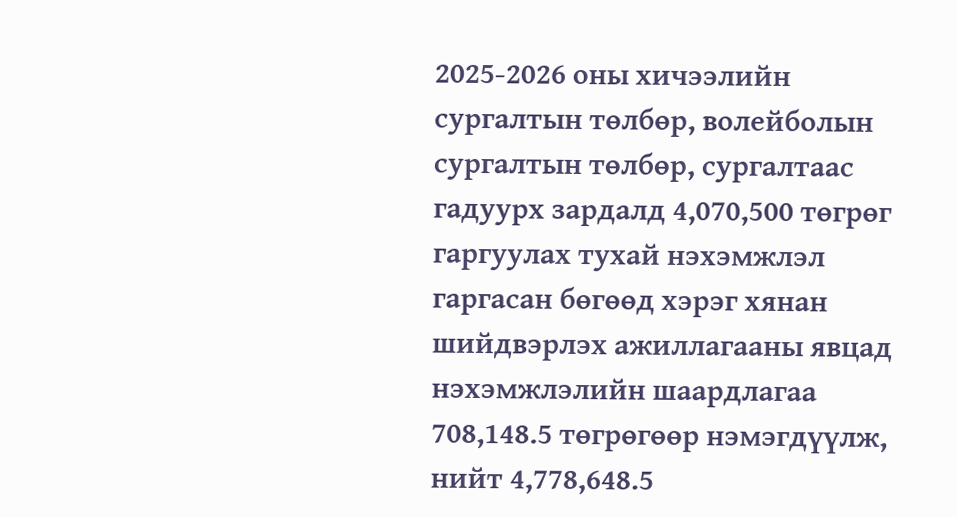2025-2026 оны хичээлийн сургалтын төлбөр, волейболын сургалтын төлбөр, сургалтаас гадуурх зардалд 4,070,500 төгрөг гаргуулах тухай нэхэмжлэл гаргасан бөгөөд хэрэг хянан шийдвэрлэх ажиллагааны явцад нэхэмжлэлийн шаардлагаа 708,148.5 төгрөгөөр нэмэгдүүлж, нийт 4,778,648.5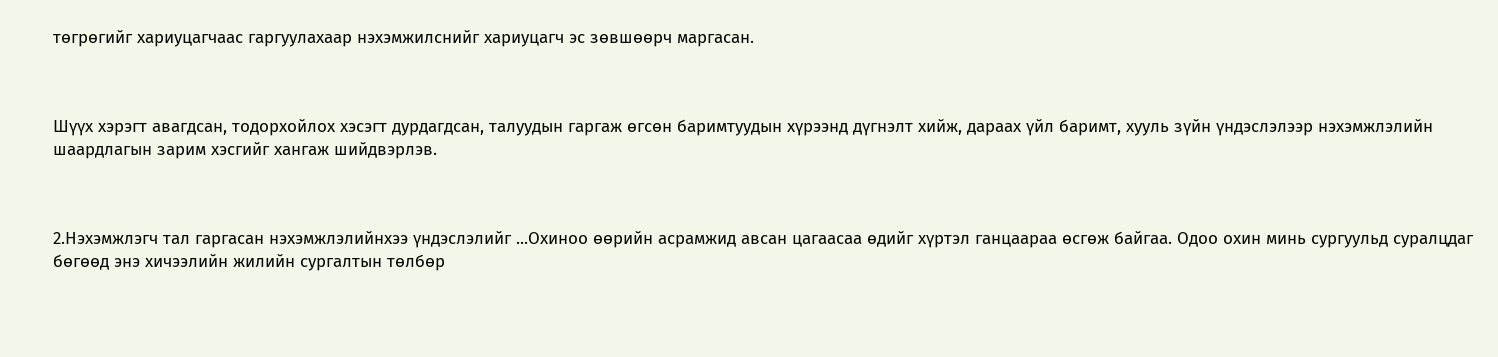төгрөгийг хариуцагчаас гаргуулахаар нэхэмжилснийг хариуцагч эс зөвшөөрч маргасан.



Шүүх хэрэгт авагдсан, тодорхойлох хэсэгт дурдагдсан, талуудын гаргаж өгсөн баримтуудын хүрээнд дүгнэлт хийж, дараах үйл баримт, хууль зүйн үндэслэлээр нэхэмжлэлийн шаардлагын зарим хэсгийг хангаж шийдвэрлэв.



2.Нэхэмжлэгч тал гаргасан нэхэмжлэлийнхээ үндэслэлийг ...Охиноо өөрийн асрамжид авсан цагаасаа өдийг хүртэл ганцаараа өсгөж байгаа. Одоо охин минь сургуульд суралцдаг бөгөөд энэ хичээлийн жилийн сургалтын төлбөр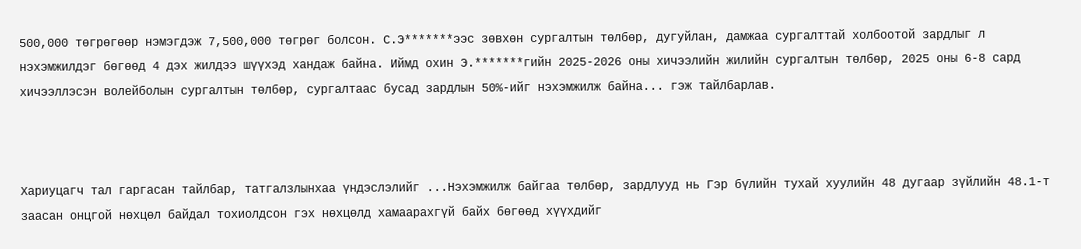500,000 төгрөгөөр нэмэгдэж 7,500,000 төгрөг болсон. С.Э*******ээс зөвхөн сургалтын төлбөр, дугуйлан, дамжаа сургалттай холбоотой зардлыг л нэхэмжилдэг бөгөөд 4 дэх жилдээ шүүхэд хандаж байна. Иймд охин Э.*******гийн 2025-2026 оны хичээлийн жилийн сургалтын төлбөр, 2025 оны 6-8 сард хичээллэсэн волейболын сургалтын төлбөр, сургалтаас бусад зардлын 50%-ийг нэхэмжилж байна... гэж тайлбарлав.



Хариуцагч тал гаргасан тайлбар, татгалзлынхаа үндэслэлийг ...Нэхэмжилж байгаа төлбөр, зардлууд нь Гэр бүлийн тухай хуулийн 48 дугаар зүйлийн 48.1-т заасан онцгой нөхцөл байдал тохиолдсон гэх нөхцөлд хамаарахгүй байх бөгөөд хүүхдийг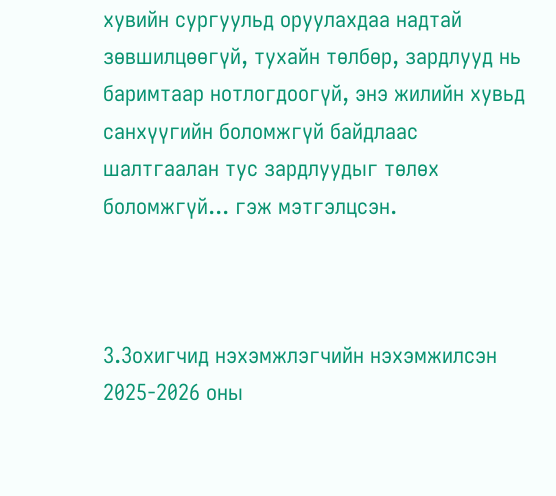хувийн сургуульд оруулахдаа надтай зөвшилцөөгүй, тухайн төлбөр, зардлууд нь баримтаар нотлогдоогүй, энэ жилийн хувьд санхүүгийн боломжгүй байдлаас шалтгаалан тус зардлуудыг төлөх боломжгүй... гэж мэтгэлцсэн.



3.Зохигчид нэхэмжлэгчийн нэхэмжилсэн 2025-2026 оны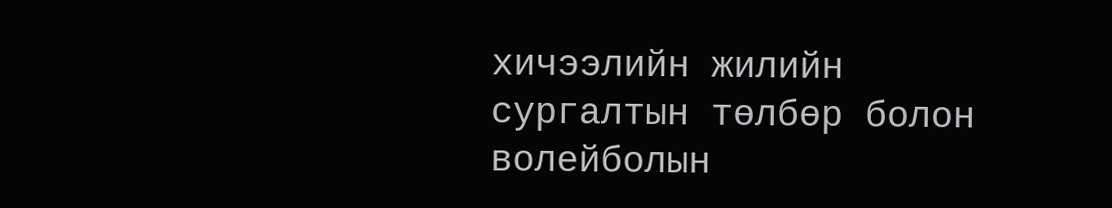хичээлийн жилийн сургалтын төлбөр болон волейболын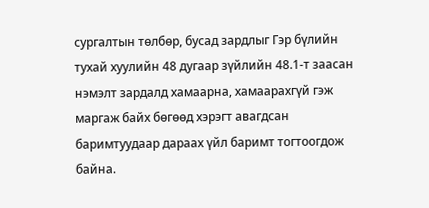сургалтын төлбөр, бусад зардлыг Гэр бүлийн тухай хуулийн 48 дугаар зүйлийн 48.1-т заасан нэмэлт зардалд хамаарна, хамаарахгүй гэж маргаж байх бөгөөд хэрэгт авагдсан баримтуудаар дараах үйл баримт тогтоогдож байна.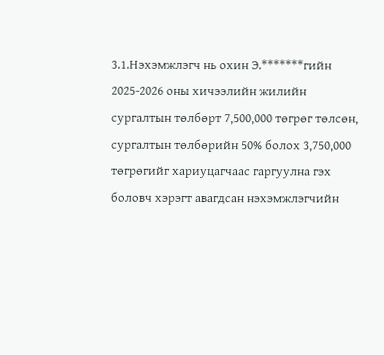3.1.Нэхэмжлэгч нь охин Э.*******гийн 2025-2026 оны хичээлийн жилийн сургалтын төлбөрт 7,500,000 төгрөг төлсөн, сургалтын төлбөрийн 50% болох 3,750,000 төгрөгийг хариуцагчаас гаргуулна гэх боловч хэрэгт авагдсан нэхэмжлэгчийн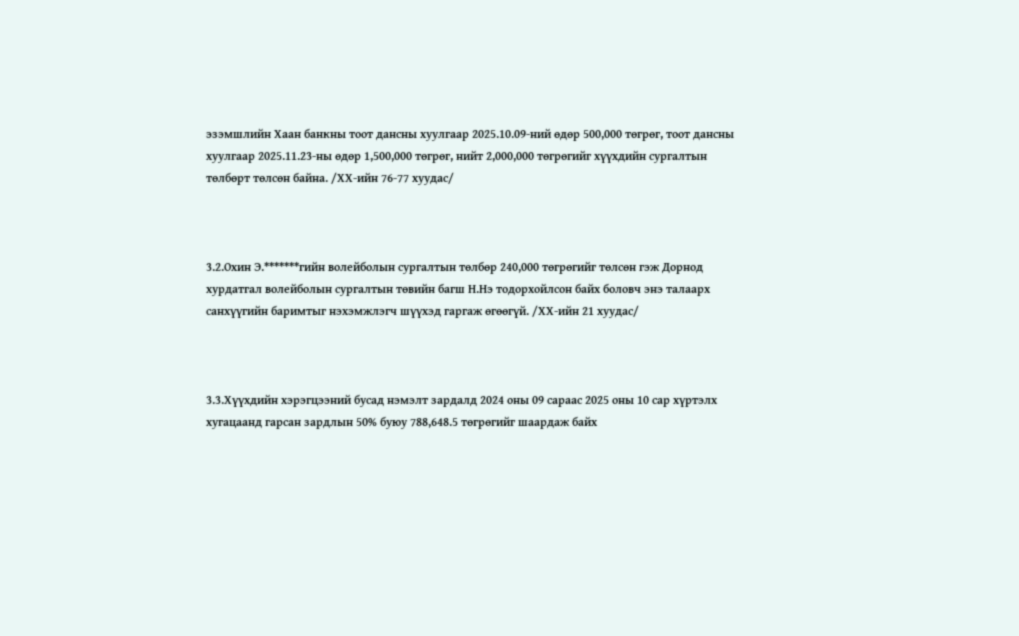эзэмшлийн Хаан банкны тоот дансны хуулгаар 2025.10.09-ний өдөр 500,000 төгрөг, тоот дансны хуулгаар 2025.11.23-ны өдөр 1,500,000 төгрөг, нийт 2,000,000 төгрөгийг хүүхдийн сургалтын төлбөрт төлсөн байна. /ХХ-ийн 76-77 хуудас/



3.2.Охин Э.*******гийн волейболын сургалтын төлбөр 240,000 төгрөгийг төлсөн гэж Дорнод хурдатгал волейболын сургалтын төвийн багш Н.Нэ тодорхойлсон байх боловч энэ талаарх санхүүгийн баримтыг нэхэмжлэгч шүүхэд гаргаж өгөөгүй. /ХХ-ийн 21 хуудас/



3.3.Хүүхдийн хэрэгцээний бусад нэмэлт зардалд 2024 оны 09 сараас 2025 оны 10 сар хүртэлх хугацаанд гарсан зардлын 50% буюу 788,648.5 төгрөгийг шаардаж байх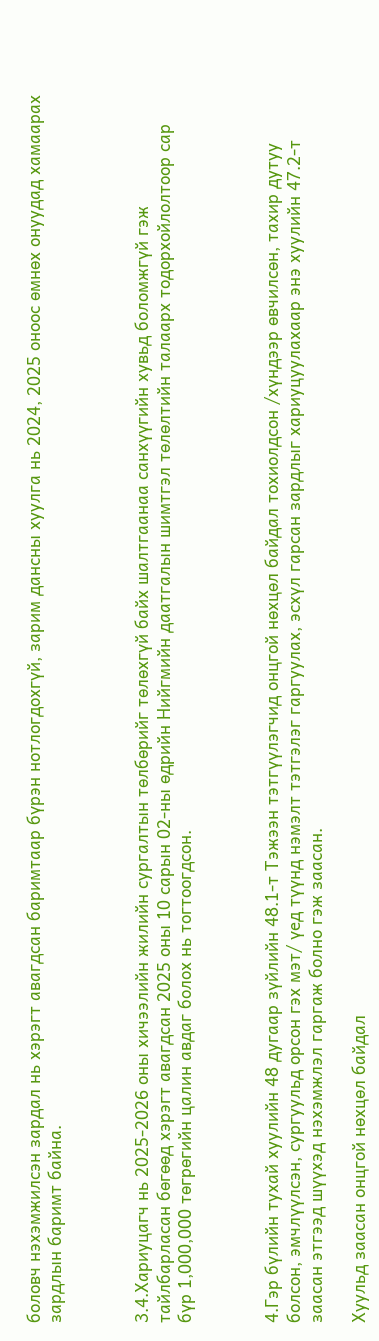боловч нэхэмжилсэн зардал нь хэрэгт авагдсан баримтаар бүрэн нотлогдохгүй, зарим дансны хуулга нь 2024, 2025 оноос өмнөх онуудад хамаарах зардлын баримт байна.



3.4.Хариуцагч нь 2025-2026 оны хичээлийн жилийн сургалтын төлбөрийг төлөхгүй байх шалтгаанаа санхүүгийн хувьд боломжгүй гэж тайлбарласан бөгөөд хэрэгт авагдсан 2025 оны 10 сарын 02-ны өдрийн Нийгмийн даатгалын шимтгэл төлөлтийн талаарх тодорхойлолтоор сар бүр 1,000,000 төгрөгийн цалин авдаг болох нь тогтоогдсон.



4.Гэр бүлийн тухай хуулийн 48 дугаар зүйлийн 48.1-т Тэжээн тэтгүүлэгчид онцгой нөхцөл байдал тохиолдсон /хүндээр өвчилсөн, тахир дутуу болсон, эмчлүүлсэн, сургуульд орсон гэх мэт/ үед түүнд нэмэлт тэтгэлэг гаргуулах, эсхүл гарсан зардлыг хариуцуулахаар энэ хуулийн 47.2-т заасан этгээд шүүхэд нэхэмжлэл гаргаж болно гэж заасан.

Хуульд заасан онцгой нөхцөл байдал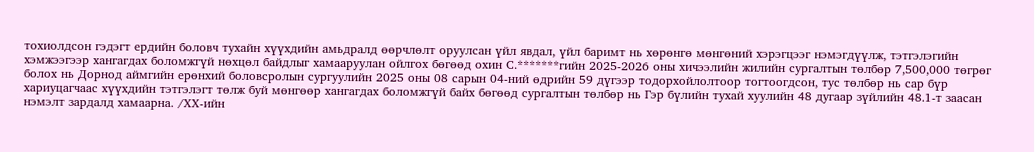тохиолдсон гэдэгт ердийн боловч тухайн хүүхдийн амьдралд өөрчлөлт оруулсан үйл явдал, үйл баримт нь хөрөнгө мөнгөний хэрэгцээг нэмэгдүүлж, тэтгэлэгийн хэмжээгээр хангагдах боломжгүй нөхцөл байдлыг хамааруулан ойлгох бөгөөд охин С.*******гийн 2025-2026 оны хичээлийн жилийн сургалтын төлбөр 7,500,000 төгрөг болох нь Дорнод аймгийн ерөнхий боловсролын сургуулийн 2025 оны 08 сарын 04-ний өдрийн 59 дүгээр тодорхойлолтоор тогтоогдсон, тус төлбөр нь сар бүр хариуцагчаас хүүхдийн тэтгэлэгт төлж буй мөнгөөр хангагдах боломжгүй байх бөгөөд сургалтын төлбөр нь Гэр бүлийн тухай хуулийн 48 дугаар зүйлийн 48.1-т заасан нэмэлт зардалд хамаарна. /ХХ-ийн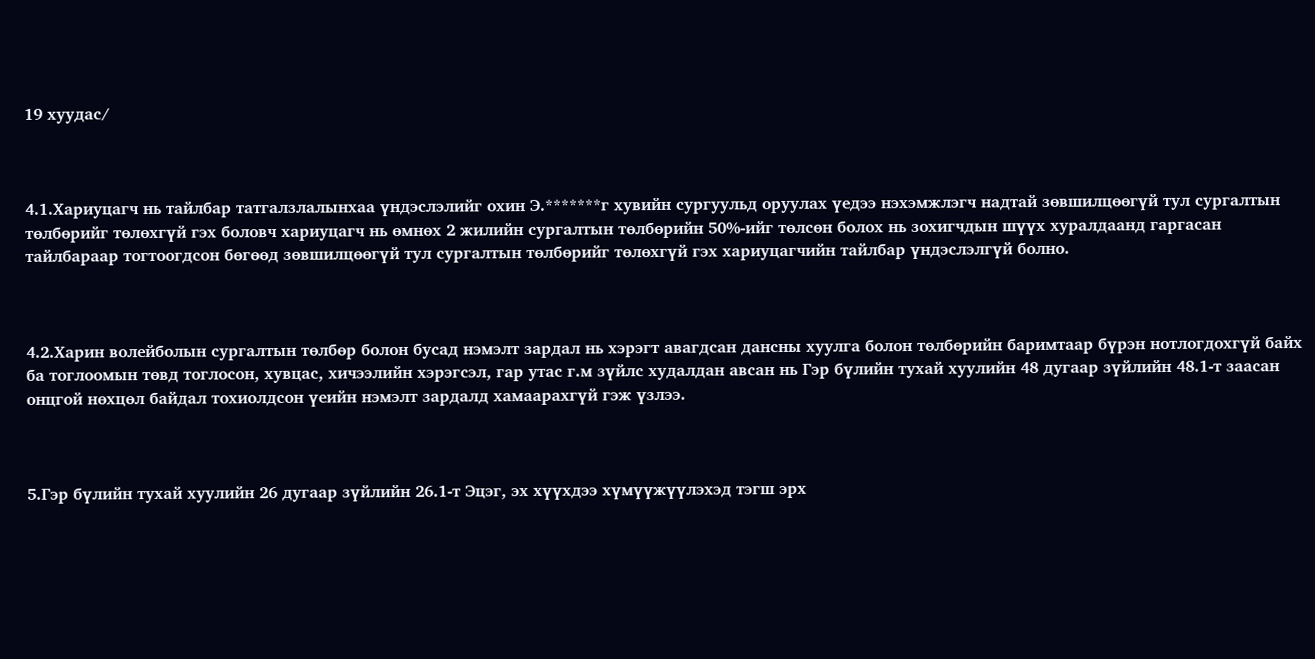19 хуудас/



4.1.Хариуцагч нь тайлбар татгалзлалынхаа үндэслэлийг охин Э.*******г хувийн сургуульд оруулах үедээ нэхэмжлэгч надтай зөвшилцөөгүй тул сургалтын төлбөрийг төлөхгүй гэх боловч хариуцагч нь өмнөх 2 жилийн сургалтын төлбөрийн 50%-ийг төлсөн болох нь зохигчдын шүүх хуралдаанд гаргасан тайлбараар тогтоогдсон бөгөөд зөвшилцөөгүй тул сургалтын төлбөрийг төлөхгүй гэх хариуцагчийн тайлбар үндэслэлгүй болно.



4.2.Харин волейболын сургалтын төлбөр болон бусад нэмэлт зардал нь хэрэгт авагдсан дансны хуулга болон төлбөрийн баримтаар бүрэн нотлогдохгүй байх ба тоглоомын төвд тоглосон, хувцас, хичээлийн хэрэгсэл, гар утас г.м зүйлс худалдан авсан нь Гэр бүлийн тухай хуулийн 48 дугаар зүйлийн 48.1-т заасан онцгой нөхцөл байдал тохиолдсон үеийн нэмэлт зардалд хамаарахгүй гэж үзлээ.



5.Гэр бүлийн тухай хуулийн 26 дугаар зүйлийн 26.1-т Эцэг, эх хүүхдээ хүмүүжүүлэхэд тэгш эрх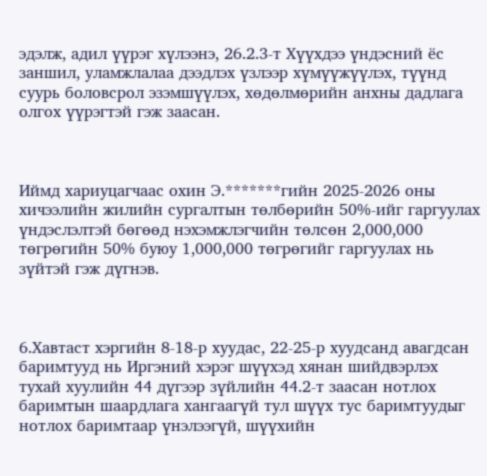эдэлж, адил үүрэг хүлээнэ, 26.2.3-т Хүүхдээ үндэсний ёс заншил, уламжлалаа дээдлэх үзлээр хүмүүжүүлэх, түүнд суурь боловсрол эзэмшүүлэх, хөдөлмөрийн анхны дадлага олгох үүрэгтэй гэж заасан.



Иймд хариуцагчаас охин Э.*******гийн 2025-2026 оны хичээлийн жилийн сургалтын төлбөрийн 50%-ийг гаргуулах үндэслэлтэй бөгөөд нэхэмжлэгчийн төлсөн 2,000,000 төгрөгийн 50% буюу 1,000,000 төгрөгийг гаргуулах нь зүйтэй гэж дүгнэв.



6.Хавтаст хэргийн 8-18-р хуудас, 22-25-р хуудсанд авагдсан баримтууд нь Иргэний хэрэг шүүхэд хянан шийдвэрлэх тухай хуулийн 44 дүгээр зүйлийн 44.2-т заасан нотлох баримтын шаардлага хангаагүй тул шүүх тус баримтуудыг нотлох баримтаар үнэлээгүй, шүүхийн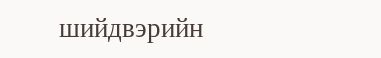шийдвэрийн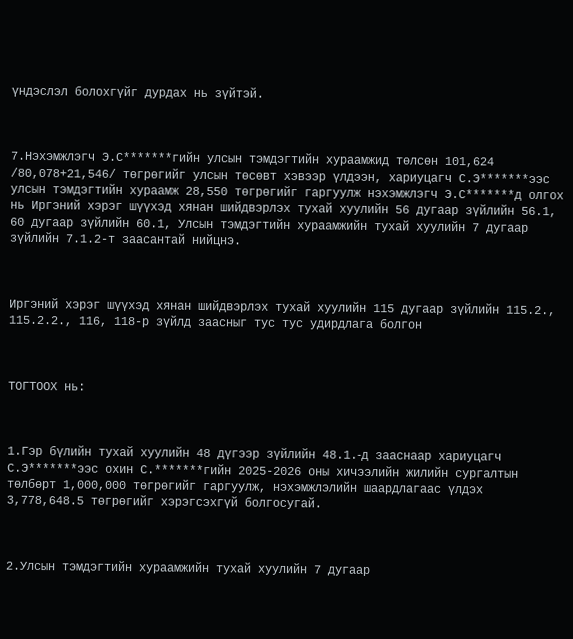үндэслэл болохгүйг дурдах нь зүйтэй.



7.Нэхэмжлэгч Э.С*******гийн улсын тэмдэгтийн хураамжид төлсөн 101,624 /80,078+21,546/ төгрөгийг улсын төсөвт хэвээр үлдээн, хариуцагч С.Э*******ээс улсын тэмдэгтийн хураамж 28,550 төгрөгийг гаргуулж нэхэмжлэгч Э.С*******д олгох нь Иргэний хэрэг шүүхэд хянан шийдвэрлэх тухай хуулийн 56 дугаар зүйлийн 56.1, 60 дугаар зүйлийн 60.1, Улсын тэмдэгтийн хураамжийн тухай хуулийн 7 дугаар зүйлийн 7.1.2-т заасантай нийцнэ.



Иргэний хэрэг шүүхэд хянан шийдвэрлэх тухай хуулийн 115 дугаар зүйлийн 115.2., 115.2.2., 116, 118-р зүйлд заасныг тус тус удирдлага болгон



ТОГТООХ нь:



1.Гэр бүлийн тухай хуулийн 48 дүгээр зүйлийн 48.1.‑д зааснаар хариуцагч С.Э*******ээс охин С.*******гийн 2025-2026 оны хичээлийн жилийн сургалтын төлбөрт 1,000,000 төгрөгийг гаргуулж, нэхэмжлэлийн шаардлагаас үлдэх 3,778,648.5 төгрөгийг хэрэгсэхгүй болгосугай.



2.Улсын тэмдэгтийн хураамжийн тухай хуулийн 7 дугаар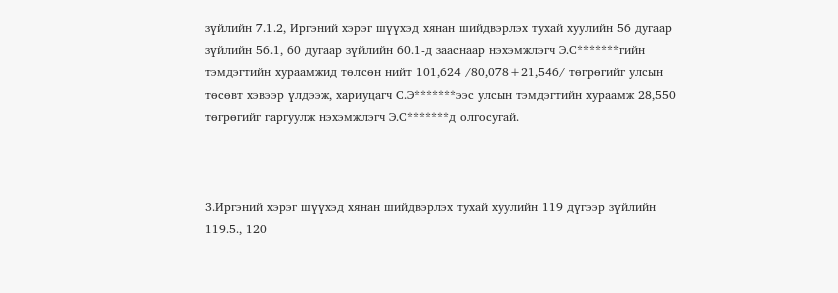зүйлийн 7.1.2, Иргэний хэрэг шүүхэд хянан шийдвэрлэх тухай хуулийн 56 дугаар зүйлийн 56.1, 60 дугаар зүйлийн 60.1-д зааснаар нэхэмжлэгч Э.С*******гийн тэмдэгтийн хураамжид төлсөн нийт 101,624 /80,078+21,546/ төгрөгийг улсын төсөвт хэвээр үлдээж, хариуцагч С.Э*******ээс улсын тэмдэгтийн хураамж 28,550 төгрөгийг гаргуулж нэхэмжлэгч Э.С*******д олгосугай.



3.Иргэний хэрэг шүүхэд хянан шийдвэрлэх тухай хуулийн 119 дүгээр зүйлийн 119.5., 120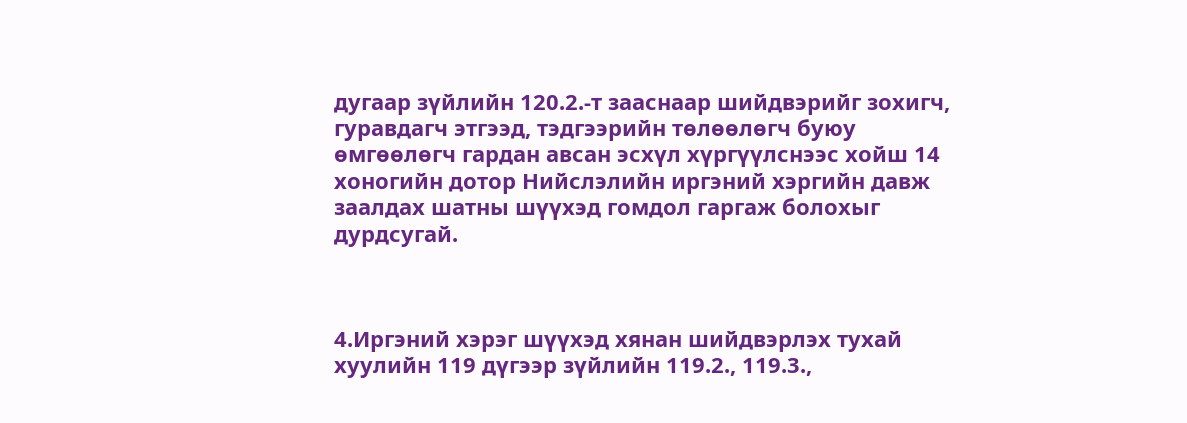дугаар зүйлийн 120.2.-т зааснаар шийдвэрийг зохигч, гуравдагч этгээд, тэдгээрийн төлөөлөгч буюу өмгөөлөгч гардан авсан эсхүл хүргүүлснээс хойш 14 хоногийн дотор Нийслэлийн иргэний хэргийн давж заалдах шатны шүүхэд гомдол гаргаж болохыг дурдсугай.



4.Иргэний хэрэг шүүхэд хянан шийдвэрлэх тухай хуулийн 119 дүгээр зүйлийн 119.2., 119.3.,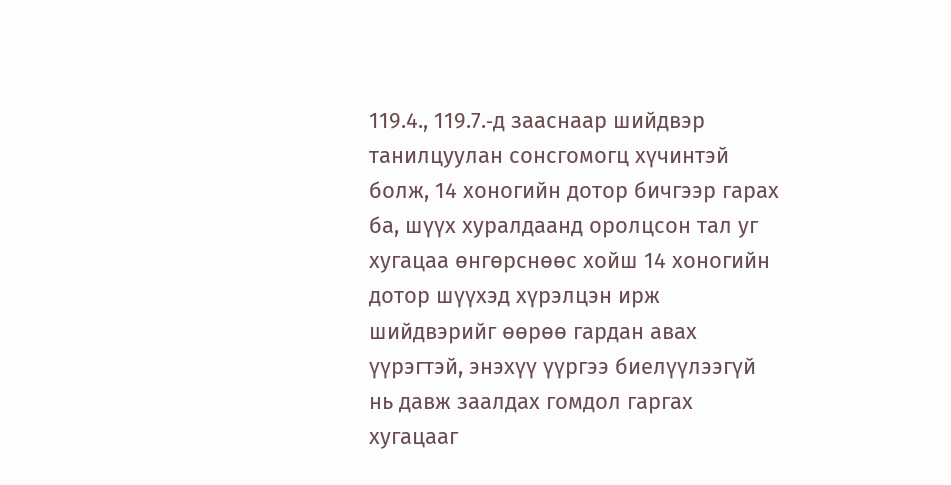119.4., 119.7.‑д зааснаар шийдвэр танилцуулан сонсгомогц хүчинтэй болж, 14 хоногийн дотор бичгээр гарах ба, шүүх хуралдаанд оролцсон тал уг хугацаа өнгөрснөөс хойш 14 хоногийн дотор шүүхэд хүрэлцэн ирж шийдвэрийг өөрөө гардан авах үүрэгтэй, энэхүү үүргээ биелүүлээгүй нь давж заалдах гомдол гаргах хугацааг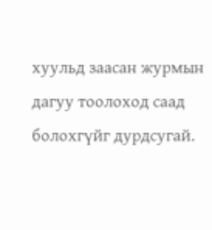хуульд заасан журмын дагуу тоолоход саад болохгүйг дурдсугай.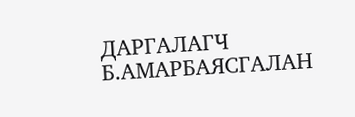ДАРГАЛАГЧ Б.АМАРБАЯСГАЛАН